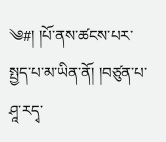༄#། །པོ་ནས་ཚངས་པར་སྤྱད་པ་མ་ཡིན་ནོ། །བཙུན་པ་ཤཱ་རདྭ་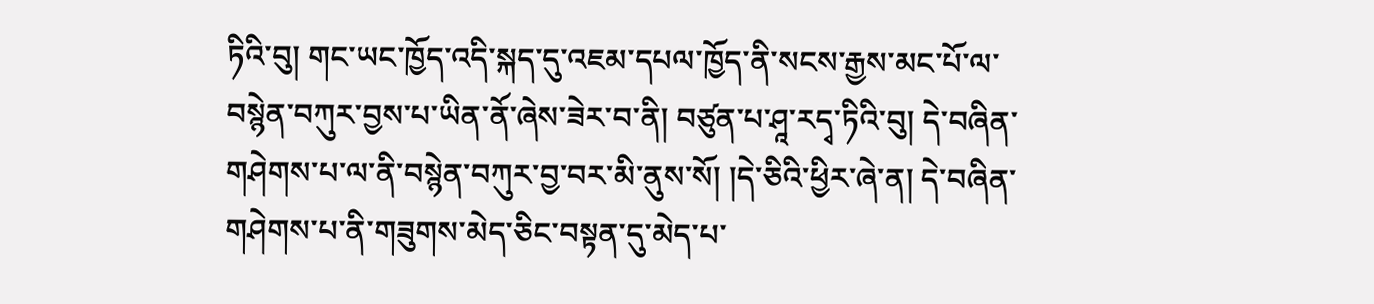ཏིའི་བུ། གང་ཡང་ཁྱོད་འདི་སྐད་དུ་འཇམ་དཔལ་ཁྱོད་ནི་སངས་རྒྱས་མང་པོ་ལ་བསྙེན་བཀུར་བྱས་པ་ཡིན་ནོ་ཞེས་ཟེར་བ་ནི། བཙུན་པ་ཤཱ་རདྭ་ཏིའི་བུ། དེ་བཞིན་གཤེགས་པ་ལ་ནི་བསྙེན་བཀུར་བྱ་བར་མི་ནུས་སོ། །དེ་ཅིའི་ཕྱིར་ཞེ་ན། དེ་བཞིན་གཤེགས་པ་ནི་གཟུགས་མེད་ཅིང་བསྟན་དུ་མེད་པ་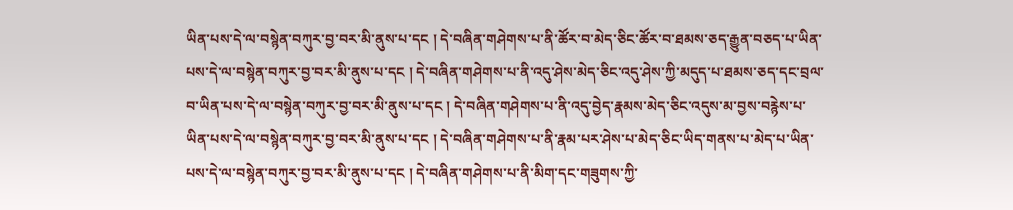ཡིན་པས་དེ་ལ་བསྙེན་བཀུར་བྱ་བར་མི་ནུས་པ་དང ། དེ་བཞིན་གཤེགས་པ་ནི་ཚོར་བ་མེད་ཅིང་ཚོར་བ་ཐམས་ཅད་རྒྱུན་བཅད་པ་ཡིན་པས་དེ་ལ་བསྙེན་བཀུར་བྱ་བར་མི་ནུས་པ་དང ། དེ་བཞིན་གཤེགས་པ་ནི་འདུ་ཤེས་མེད་ཅིང་འདུ་ཤེས་ཀྱི་མདུད་པ་ཐམས་ཅད་དང་བྲལ་བ་ཡིན་པས་དེ་ལ་བསྙེན་བཀུར་བྱ་བར་མི་ནུས་པ་དང ། དེ་བཞིན་གཤེགས་པ་ནི་འདུ་བྱེད་རྣམས་མེད་ཅིང་འདུས་མ་བྱས་བརྙེས་པ་ཡིན་པས་དེ་ལ་བསྙེན་བཀུར་བྱ་བར་མི་ནུས་པ་དང ། དེ་བཞིན་གཤེགས་པ་ནི་རྣམ་པར་ཤེས་པ་མེད་ཅིང་ཡིད་གནས་པ་མེད་པ་ཡིན་པས་དེ་ལ་བསྙེན་བཀུར་བྱ་བར་མི་ནུས་པ་དང ། དེ་བཞིན་གཤེགས་པ་ནི་མིག་དང་གཟུགས་ཀྱི་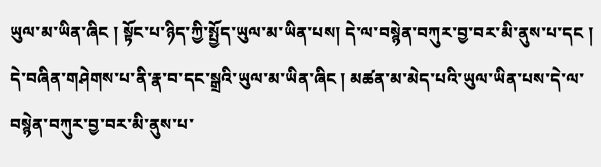ཡུལ་མ་ཡིན་ཞིང ། སྟོང་པ་ཉིད་ཀྱི་སྤྱོད་ཡུལ་མ་ཡིན་པས། དེ་ལ་བསྙེན་བཀུར་བྱ་བར་མི་ནུས་པ་དང ། དེ་བཞིན་གཤེགས་པ་ནི་རྣ་བ་དང་སྒྲའི་ཡུལ་མ་ཡིན་ཞིང ། མཚན་མ་མེད་པའི་ཡུལ་ཡིན་པས་དེ་ལ་བསྙེན་བཀུར་བྱ་བར་མི་ནུས་པ་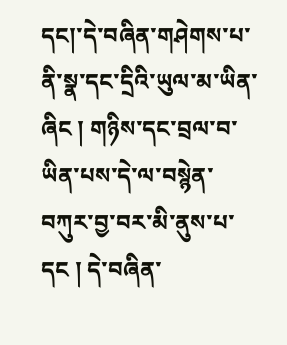དང།་དེ་བཞིན་གཤེགས་པ་ནི་སྣ་དང་དྲིའི་ཡུལ་མ་ཡིན་ཞིང ། གཉིས་དང་བྲལ་བ་ཡིན་པས་དེ་ལ་བསྙེན་བཀུར་བྱ་བར་མི་ནུས་པ་དང ། དེ་བཞིན་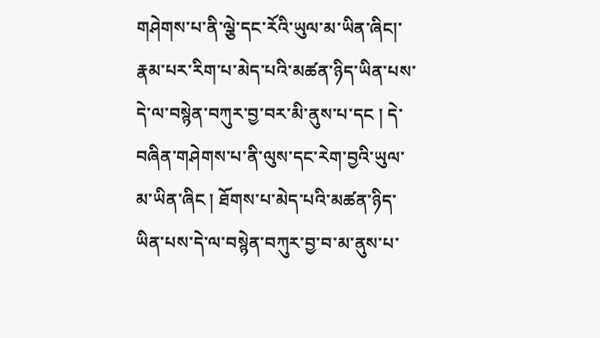གཤེགས་པ་ནི་ལྕེ་དང་རོའི་ཡུལ་མ་ཡིན་ཞིང།་རྣམ་པར་རིག་པ་མེད་པའི་མཚན་ཉིད་ཡིན་པས་དེ་ལ་བསྙེན་བཀུར་བྱ་བར་མི་ནུས་པ་དང ། དེ་བཞིན་གཤེགས་པ་ནི་ལུས་དང་རེག་བྱའི་ཡུལ་མ་ཡིན་ཞིང ། ཐོགས་པ་མེད་པའི་མཚན་ཉིད་ཡིན་པས་དེ་ལ་བསྙེན་བཀུར་བྱ་བ་མ་ནུས་པ་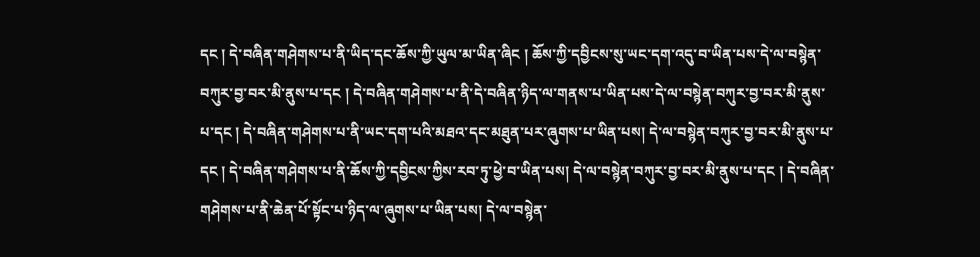དང ། དེ་བཞིན་གཤེགས་པ་ནི་ཡིད་དང་ཆོས་ཀྱི་ཡུལ་མ་ཡིན་ཞིང ། ཆོས་ཀྱི་དབྱིངས་སུ་ཡང་དག་འདུ་བ་ཡིན་པས་དེ་ལ་བསྙེན་བཀུར་བྱ་བར་མི་ནུས་པ་དང ། དེ་བཞིན་གཤེགས་པ་ནི་དེ་བཞིན་ཉིད་ལ་གནས་པ་ཡིན་པས་དེ་ལ་བསྙེན་བཀུར་བྱ་བར་མི་ནུས་པ་དང ། དེ་བཞིན་གཤེགས་པ་ནི་ཡང་དག་པའི་མཐའ་དང་མཐུན་པར་ཞུགས་པ་ཡིན་པས། དེ་ལ་བསྙེན་བཀུར་བྱ་བར་མི་ནུས་པ་དང ། དེ་བཞིན་གཤེགས་པ་ནི་ཆོས་ཀྱི་དབྱིངས་ཀྱིས་རབ་ཏུ་ཕྱེ་བ་ཡིན་པས། དེ་ལ་བསྙེན་བཀུར་བྱ་བར་མི་ནུས་པ་དང ། དེ་བཞིན་གཤེགས་པ་ནི་ཆེན་པོ་སྟོང་པ་ཉིད་ལ་ཞུགས་པ་ཡིན་པས། དེ་ལ་བསྙེན་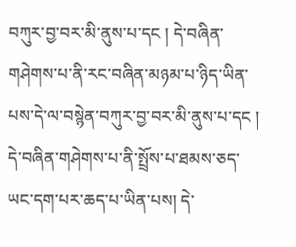བཀུར་བྱ་བར་མི་ནུས་པ་དང ། དེ་བཞིན་གཤེགས་པ་ནི་རང་བཞིན་མཉམ་པ་ཉིད་ཡིན་པས་དེ་ལ་བསྙེན་བཀུར་བྱ་བར་མི་ནུས་པ་དང ། དེ་བཞིན་གཤེགས་པ་ནི་སྤྲོས་པ་ཐམས་ཅད་ཡང་དག་པར་ཆད་པ་ཡིན་པས། དེ་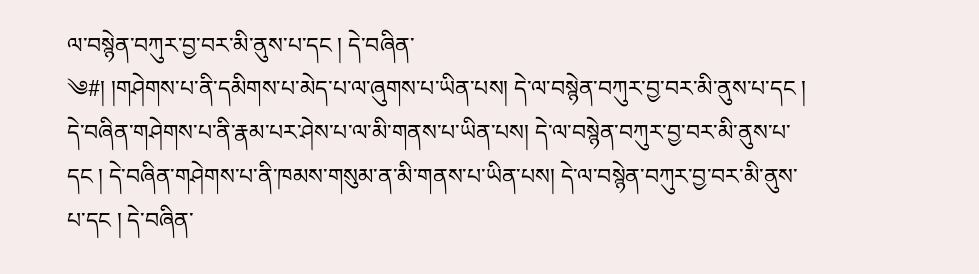ལ་བསྙེན་བཀུར་བྱ་བར་མི་ནུས་པ་དང ། དེ་བཞིན་
༄#། །གཤེགས་པ་ནི་དམིགས་པ་མེད་པ་ལ་ཞུགས་པ་ཡིན་པས། དེ་ལ་བསྙེན་བཀུར་བྱ་བར་མི་ནུས་པ་དང ། དེ་བཞིན་གཤེགས་པ་ནི་རྣམ་པར་ཤེས་པ་ལ་མི་གནས་པ་ཡིན་པས། དེ་ལ་བསྙེན་བཀུར་བྱ་བར་མི་ནུས་པ་དང ། དེ་བཞིན་གཤེགས་པ་ནི་ཁམས་གསུམ་ན་མི་གནས་པ་ཡིན་པས། དེ་ལ་བསྙེན་བཀུར་བྱ་བར་མི་ནུས་པ་དང ། དེ་བཞིན་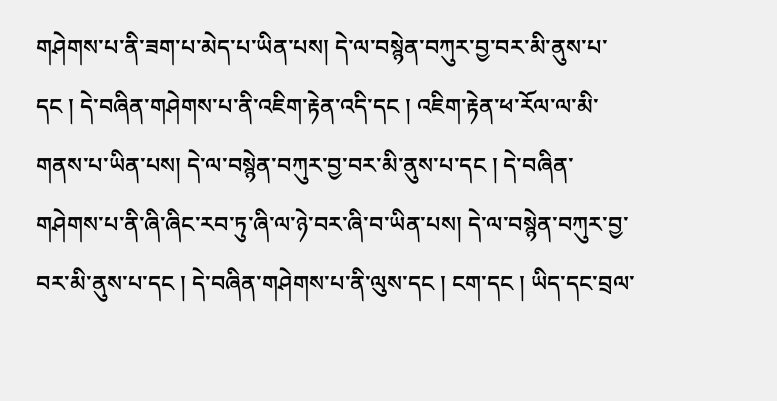གཤེགས་པ་ནི་ཟག་པ་མེད་པ་ཡིན་པས། དེ་ལ་བསྙེན་བཀུར་བྱ་བར་མི་ནུས་པ་དང ། དེ་བཞིན་གཤེགས་པ་ནི་འཇིག་རྟེན་འདི་དང ། འཇིག་རྟེན་ཕ་རོལ་ལ་མི་གནས་པ་ཡིན་པས། དེ་ལ་བསྙེན་བཀུར་བྱ་བར་མི་ནུས་པ་དང ། དེ་བཞིན་གཤེགས་པ་ནི་ཞི་ཞིང་རབ་ཏུ་ཞི་ལ་ཉེ་བར་ཞི་བ་ཡིན་པས། དེ་ལ་བསྙེན་བཀུར་བྱ་བར་མི་ནུས་པ་དང ། དེ་བཞིན་གཤེགས་པ་ནི་ལུས་དང ། ངག་དང ། ཡིད་དང་བྲལ་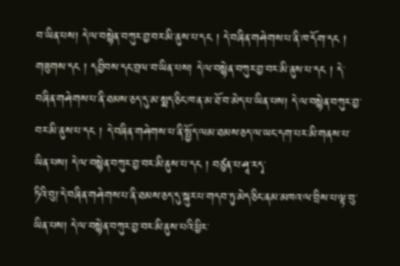བ་ཡིན་པས། དེ་ལ་བསྙེན་བཀུར་བྱ་བར་མི་ནུས་པ་དང ། དེ་བཞིན་གཤེགས་པ་ནི་ཁ་དོག་དང ། གཟུགས་དང ། དབྱིབས་དང་བྲལ་བ་ཡིན་པས། དེ་ལ་བསྙེན་བཀུར་བྱ་བར་མི་ནུས་པ་དང ། དེ་བཞིན་གཤེགས་པ་ནི་ཐམས་ཅད་དུ་མ་སྨད་ཅིང་ཁ་ན་མ་ཐོ་བ་མེད་པ་ཡིན་པས། དེ་ལ་བསྙེན་བཀུར་བྱ་བར་མི་ནུས་པ་དང ། དེ་བཞིན་གཤེགས་པ་ནི་སྤྱོད་ལམ་ཐམས་ཅད་ལ་ཡང་དག་པར་མི་གནས་པ་ཡིན་པས། དེ་ལ་བསྙེན་བཀུར་བྱ་བར་མི་ནུས་པ་དང ། བཙུན་པ་ཤཱ་རདྭ་
ཏིའི་བུ།་དེ་བཞིན་གཤེགས་པ་ནི་ཐམས་ཅད་དུ་སྐུར་པ་གདབ་ཏུ་མེད་ཅིང་ནམ་མཁའ་ལ་བྲིས་པ་ལྟ་བུ་ཡིན་པས། དེ་ལ་བསྙེན་བཀུར་བྱ་བར་མི་ནུས་པའི་ཕྱིར་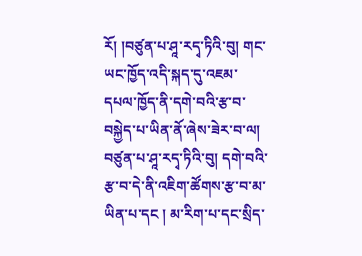རོ། །བཙུན་པ་ཤཱ་རདྭ་ཏིའི་བུ། གང་ཡང་ཁྱོད་འདི་སྐད་དུ་འཇམ་དཔལ་ཁྱོད་ནི་དགེ་བའི་རྩ་བ་བསྐྱེད་པ་ཡིན་ནོ་ཞེས་ཟེར་བ་ལ། བཙུན་པ་ཤཱ་རདྭ་ཏིའི་བུ། དགེ་བའི་རྩ་བ་དེ་ནི་འཇིག་ཚོགས་རྩ་བ་མ་ཡིན་པ་དང ། མ་རིག་པ་དང་སྲིད་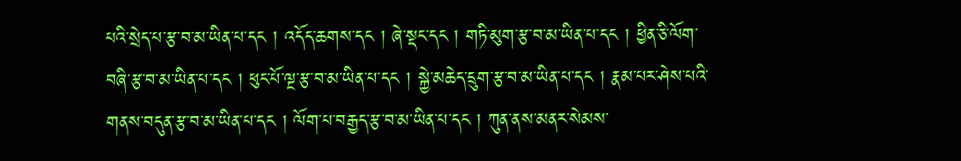པའི་སྲེད་པ་རྩ་བ་མ་ཡིན་པ་དང ། འདོད་ཆགས་དང ། ཞེ་སྡང་དང ། གཏི་མུག་རྩ་བ་མ་ཡིན་པ་དང ། ཕྱིན་ཅི་ལོག་བཞི་རྩ་བ་མ་ཡིན་པ་དང ། ཕུང་པོ་ལྔ་རྩ་བ་མ་ཡིན་པ་དང ། སྐྱེ་མཆེད་དྲུག་རྩ་བ་མ་ཡིན་པ་དང ། རྣམ་པར་ཤེས་པའི་གནས་བདུན་རྩ་བ་མ་ཡིན་པ་དང ། ལོག་པ་བརྒྱད་རྩ་བ་མ་ཡིན་པ་དང ། ཀུན་ནས་མནར་སེམས་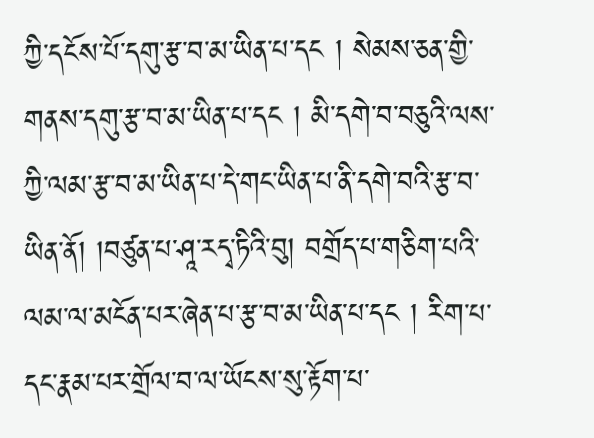ཀྱི་དངོས་པོ་དགུ་རྩ་བ་མ་ཡིན་པ་དང ། སེམས་ཅན་གྱི་གནས་དགུ་རྩ་བ་མ་ཡིན་པ་དང ། མི་དགེ་བ་བཅུའི་ལས་ཀྱི་ལམ་རྩ་བ་མ་ཡིན་པ་དེ་གང་ཡིན་པ་ནི་དགེ་བའི་རྩ་བ་ཡིན་ནོ། །བཙུན་པ་ཤཱ་རདྭ་ཏིའི་བུ། བགྲོད་པ་གཅིག་པའི་ལམ་ལ་མངོན་པར་ཞེན་པ་རྩ་བ་མ་ཡིན་པ་དང ། རིག་པ་དང་རྣམ་པར་གྲོལ་བ་ལ་ཡོངས་སུ་རྟོག་པ་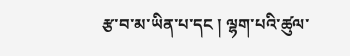རྩ་བ་མ་ཡིན་པ་དང ། ལྷག་པའི་ཚུལ་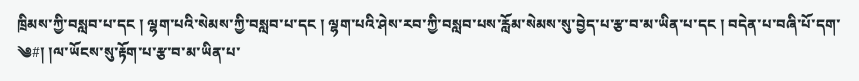ཁྲིམས་ཀྱི་བསླབ་པ་དང ། ལྷག་པའི་སེམས་ཀྱི་བསླབ་པ་དང ། ལྷག་པའི་ཤེས་རབ་ཀྱི་བསླབ་པས་རློམ་སེམས་སུ་བྱེད་པ་རྩ་བ་མ་ཡིན་པ་དང ། བདེན་པ་བཞི་པོ་དག་
༄#། །ལ་ཡོངས་སུ་རྟོག་པ་རྩ་བ་མ་ཡིན་པ་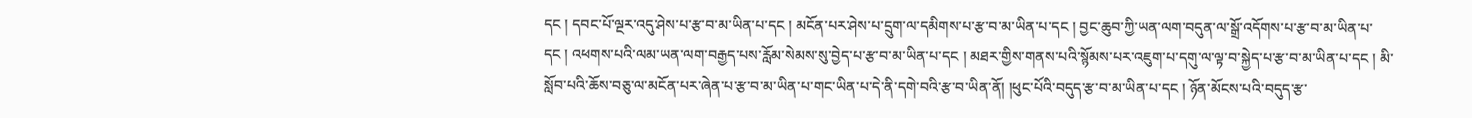དང ། དབང་པོ་ལྔར་འདུ་ཤེས་པ་རྩ་བ་མ་ཡིན་པ་དང ། མངོན་པར་ཤེས་པ་དྲུག་ལ་དམིགས་པ་རྩ་བ་མ་ཡིན་པ་དང ། བྱང་ཆུབ་ཀྱི་ཡན་ལག་བདུན་ལ་སྒྲོ་འདོགས་པ་རྩ་བ་མ་ཡིན་པ་དང ། འཕགས་པའི་ལམ་ཡན་ལག་བརྒྱད་པས་རློམ་སེམས་སུ་བྱེད་པ་རྩ་བ་མ་ཡིན་པ་དང ། མཐར་གྱིས་གནས་པའི་སྙོམས་པར་འཇུག་པ་དགུ་ལ་ལྟ་བ་སྐྱེད་པ་རྩ་བ་མ་ཡིན་པ་དང ། མི་སློབ་པའི་ཆོས་བཅུ་ལ་མངོན་པར་ཞེན་པ་རྩ་བ་མ་ཡིན་པ་གང་ཡིན་པ་དེ་ནི་དགེ་བའི་རྩ་བ་ཡིན་ནོ། །ཕུང་པོའི་བདུད་རྩ་བ་མ་ཡིན་པ་དང ། ཉོན་མོངས་པའི་བདུད་རྩ་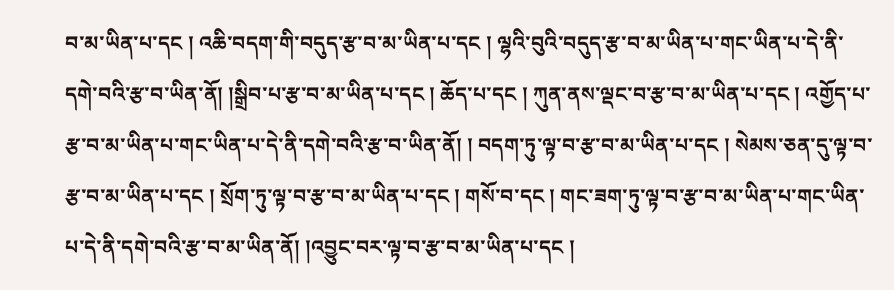བ་མ་ཡིན་པ་དང ། འཆི་བདག་གི་བདུད་རྩ་བ་མ་ཡིན་པ་དང ། ལྷའི་བུའི་བདུད་རྩ་བ་མ་ཡིན་པ་གང་ཡིན་པ་དེ་ནི་དགེ་བའི་རྩ་བ་ཡིན་ནོ། །སྒྲིབ་པ་རྩ་བ་མ་ཡིན་པ་དང ། ཆོད་པ་དང ། ཀུན་ནས་ལྡང་བ་རྩ་བ་མ་ཡིན་པ་དང ། འགྱོད་པ་རྩ་བ་མ་ཡིན་པ་གང་ཡིན་པ་དེ་ནི་དགེ་བའི་རྩ་བ་ཡིན་ནོ། ། བདག་ཏུ་ལྟ་བ་རྩ་བ་མ་ཡིན་པ་དང ། སེམས་ཅན་དུ་ལྟ་བ་རྩ་བ་མ་ཡིན་པ་དང ། སྲོག་ཏུ་ལྟ་བ་རྩ་བ་མ་ཡིན་པ་དང ། གསོ་བ་དང ། གང་ཟག་ཏུ་ལྟ་བ་རྩ་བ་མ་ཡིན་པ་གང་ཡིན་པ་དེ་ནི་དགེ་བའི་རྩ་བ་མ་ཡིན་ནོ། །འབྱུང་བར་ལྟ་བ་རྩ་བ་མ་ཡིན་པ་དང །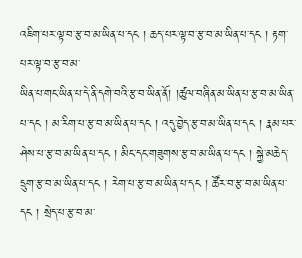འཇིག་པར་ལྟ་བ་རྩ་བ་མ་ཡིན་པ་དང ། ཆད་པར་ལྟ་བ་རྩ་བ་མ་ཡིན་པ་དང ། རྟག་པར་ལྟ་བ་རྩ་བ་མ་
ཡིན་པ་གང་ཡིན་པ་དེ་ནི་དགེ་བའི་རྩ་བ་ཡིན་ནོ། །ཚུལ་བཞིན་མ་ཡིན་པ་རྩ་བ་མ་ཡིན་པ་དང ། མ་རིག་པ་རྩ་བ་མ་ཡིན་པ་དང ། འདུ་བྱེད་རྩ་བ་མ་ཡིན་པ་དང ། རྣམ་པར་ཤེས་པ་རྩ་བ་མ་ཡིན་པ་དང ། མིང་དང་གཟུགས་རྩ་བ་མ་ཡིན་པ་དང ། སྐྱེ་མཆེད་དྲུག་རྩ་བ་མ་ཡིན་པ་དང ། རེག་པ་རྩ་བ་མ་ཡིན་པ་དང ། ཚོར་བ་རྩ་བ་མ་ཡིན་པ་དང ། སྲེད་པ་རྩ་བ་མ་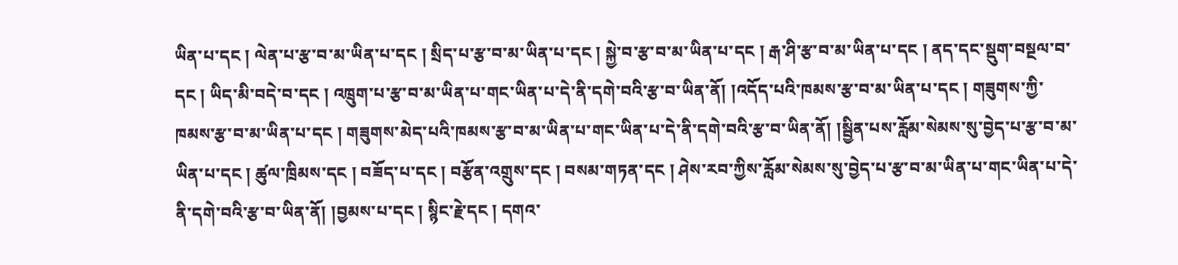ཡིན་པ་དང ། ལེན་པ་རྩ་བ་མ་ཡིན་པ་དང ། སྲིད་པ་རྩ་བ་མ་ཡིན་པ་དང ། སྐྱེ་བ་རྩ་བ་མ་ཡིན་པ་དང ། རྒ་ཤི་རྩ་བ་མ་ཡིན་པ་དང ། ནད་དང་སྡུག་བསྔལ་བ་དང ། ཡིད་མི་བདེ་བ་དང ། འཁྲུག་པ་རྩ་བ་མ་ཡིན་པ་གང་ཡིན་པ་དེ་ནི་དགེ་བའི་རྩ་བ་ཡིན་ནོ། །འདོད་པའི་ཁམས་རྩ་བ་མ་ཡིན་པ་དང ། གཟུགས་ཀྱི་ཁམས་རྩ་བ་མ་ཡིན་པ་དང ། གཟུགས་མེད་པའི་ཁམས་རྩ་བ་མ་ཡིན་པ་གང་ཡིན་པ་དེ་ནི་དགེ་བའི་རྩ་བ་ཡིན་ནོ། །སྦྱིན་པས་རློམ་སེམས་སུ་བྱེད་པ་རྩ་བ་མ་ཡིན་པ་དང ། ཚུལ་ཁྲིམས་དང ། བཟོད་པ་དང ། བརྩོན་འགྲུས་དང ། བསམ་གཏན་དང ། ཤེས་རབ་ཀྱིས་རློམ་སེམས་སུ་བྱེད་པ་རྩ་བ་མ་ཡིན་པ་གང་ཡིན་པ་དེ་ནི་དགེ་བའི་རྩ་བ་ཡིན་ནོ། །བྱམས་པ་དང ། སྙིང་རྗེ་དང ། དགའ་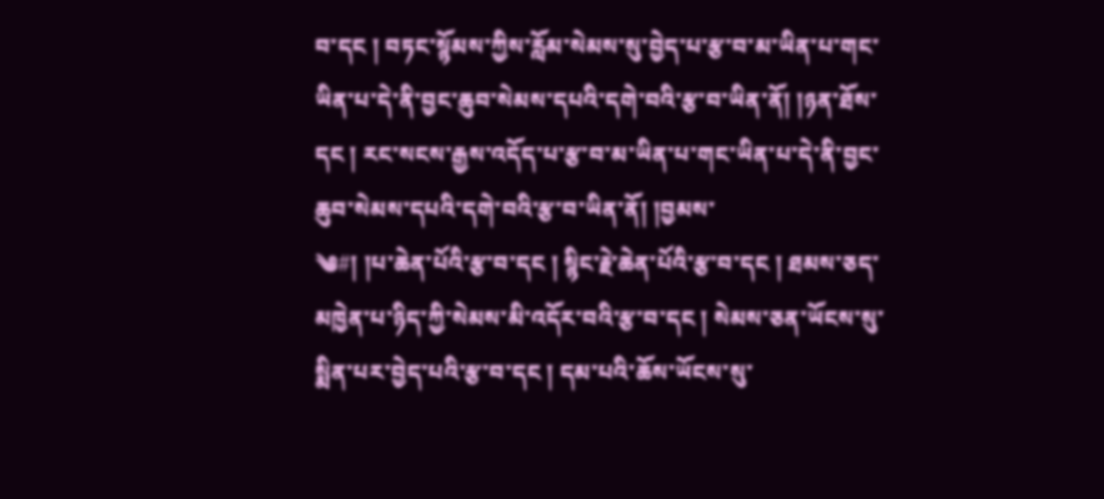བ་དང ། བཏང་སྙོམས་ཀྱིས་རློམ་སེམས་སུ་བྱེད་པ་རྩ་བ་མ་ཡིན་པ་གང་ཡིན་པ་དེ་ནི་བྱང་ཆུབ་སེམས་དཔའི་དགེ་བའི་རྩ་བ་ཡིན་ནོ། །ཉན་ཐོས་དང ། རང་སངས་རྒྱས་འདོད་པ་རྩ་བ་མ་ཡིན་པ་གང་ཡིན་པ་དེ་ནི་བྱང་ཆུབ་སེམས་དཔའི་དགེ་བའི་རྩ་བ་ཡིན་ནོ། །བྱམས་
༄#། །པ་ཆེན་པོའི་རྩ་བ་དང ། སྙིང་རྗེ་ཆེན་པོའི་རྩ་བ་དང ། ཐམས་ཅད་མཁྱེན་པ་ཉིད་ཀྱི་སེམས་མི་འདོར་བའི་རྩ་བ་དང ། སེམས་ཅན་ཡོངས་སུ་སྨིན་པར་བྱེད་པའི་རྩ་བ་དང ། དམ་པའི་ཆོས་ཡོངས་སུ་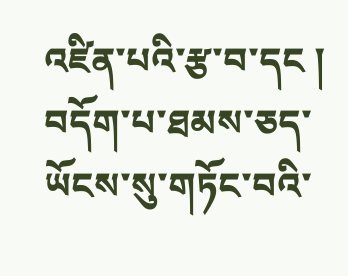འཛིན་པའི་རྩ་བ་དང ། བདོག་པ་ཐམས་ཅད་ཡོངས་སུ་གཏོང་བའི་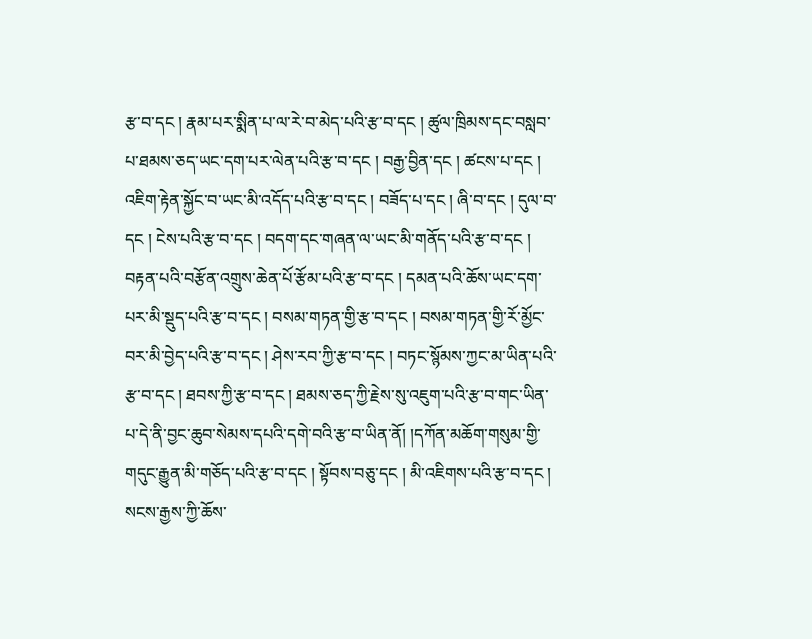རྩ་བ་དང ། རྣམ་པར་སྨིན་པ་ལ་རེ་བ་མེད་པའི་རྩ་བ་དང ། ཚུལ་ཁྲིམས་དང་བསླབ་པ་ཐམས་ཅད་ཡང་དག་པར་ལེན་པའི་རྩ་བ་དང ། བརྒྱ་བྱིན་དང ། ཚངས་པ་དང ། འཇིག་རྟེན་སྐྱོང་བ་ཡང་མི་འདོད་པའི་རྩ་བ་དང ། བཟོད་པ་དང ། ཞི་བ་དང ། དུལ་བ་དང ། ངེས་པའི་རྩ་བ་དང ། བདག་དང་གཞན་ལ་ཡང་མི་གནོད་པའི་རྩ་བ་དང ། བརྟན་པའི་བརྩོན་འགྲུས་ཆེན་པོ་རྩོམ་པའི་རྩ་བ་དང ། དམན་པའི་ཆོས་ཡང་དག་པར་མི་སྡུད་པའི་རྩ་བ་དང ། བསམ་གཏན་གྱི་རྩ་བ་དང ། བསམ་གཏན་གྱི་རོ་མྱོང་བར་མི་བྱེད་པའི་རྩ་བ་དང ། ཤེས་རབ་ཀྱི་རྩ་བ་དང ། བཏང་སྙོམས་ཀྱང་མ་ཡིན་པའི་རྩ་བ་དང ། ཐབས་ཀྱི་རྩ་བ་དང ། ཐམས་ཅད་ཀྱི་རྗེས་སུ་འཇུག་པའི་རྩ་བ་གང་ཡིན་པ་དེ་ནི་བྱང་ཆུབ་སེམས་དཔའི་དགེ་བའི་རྩ་བ་ཡིན་ནོ། །དཀོན་མཆོག་གསུམ་གྱི་གདུང་རྒྱུན་མི་གཅོད་པའི་རྩ་བ་དང ། སྟོབས་བཅུ་དང ། མི་འཇིགས་པའི་རྩ་བ་དང ། སངས་རྒྱས་ཀྱི་ཆོས་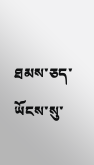ཐམས་ཅད་ཡོངས་སུ་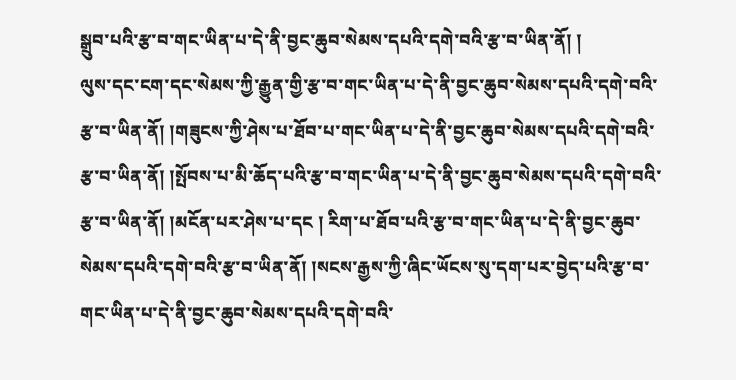སྒྲུབ་པའི་རྩ་བ་གང་ཡིན་པ་དེ་ནི་བྱང་ཆུབ་སེམས་དཔའི་དགེ་བའི་རྩ་བ་ཡིན་ནོ། །
ལུས་དང་ངག་དང་སེམས་ཀྱི་རྒྱུན་གྱི་རྩ་བ་གང་ཡིན་པ་དེ་ནི་བྱང་ཆུབ་སེམས་དཔའི་དགེ་བའི་རྩ་བ་ཡིན་ནོ། །གཟུངས་ཀྱི་ཤེས་པ་ཐོབ་པ་གང་ཡིན་པ་དེ་ནི་བྱང་ཆུབ་སེམས་དཔའི་དགེ་བའི་རྩ་བ་ཡིན་ནོ། །སྤོབས་པ་མི་ཆོད་པའི་རྩ་བ་གང་ཡིན་པ་དེ་ནི་བྱང་ཆུབ་སེམས་དཔའི་དགེ་བའི་རྩ་བ་ཡིན་ནོ། །མངོན་པར་ཤེས་པ་དང ། རིག་པ་ཐོབ་པའི་རྩ་བ་གང་ཡིན་པ་དེ་ནི་བྱང་ཆུབ་སེམས་དཔའི་དགེ་བའི་རྩ་བ་ཡིན་ནོ། །སངས་རྒྱས་ཀྱི་ཞིང་ཡོངས་སུ་དག་པར་བྱེད་པའི་རྩ་བ་གང་ཡིན་པ་དེ་ནི་བྱང་ཆུབ་སེམས་དཔའི་དགེ་བའི་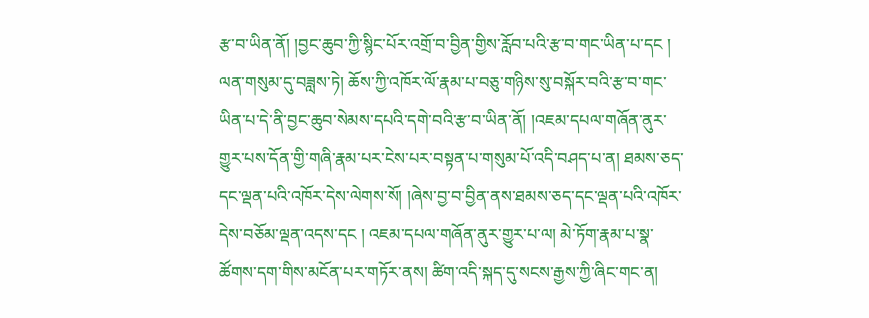རྩ་བ་ཡིན་ནོ། །བྱང་ཆུབ་ཀྱི་སྙིང་པོར་འགྲོ་བ་བྱིན་གྱིས་རློབ་པའི་རྩ་བ་གང་ཡིན་པ་དང ། ལན་གསུམ་དུ་བཟླས་ཏེ། ཆོས་ཀྱི་འཁོར་ལོ་རྣམ་པ་བཅུ་གཉིས་སུ་བསྐོར་བའི་རྩ་བ་གང་ཡིན་པ་དེ་ནི་བྱང་ཆུབ་སེམས་དཔའི་དགེ་བའི་རྩ་བ་ཡིན་ནོ། །འཇམ་དཔལ་གཞོན་ནུར་གྱུར་པས་དོན་གྱི་གཞི་རྣམ་པར་ངེས་པར་བསྟན་པ་གསུམ་པོ་འདི་བཤད་པ་ན། ཐམས་ཅད་དང་ལྡན་པའི་འཁོར་དེས་ལེགས་སོ། །ཞེས་བྱ་བ་བྱིན་ནས་ཐམས་ཅད་དང་ལྡན་པའི་འཁོར་དེས་བཅོམ་ལྡན་འདས་དང ། འཇམ་དཔལ་གཞོན་ནུར་གྱུར་པ་ལ། མེ་ཏོག་རྣམ་པ་སྣ་ཚོགས་དག་གིས་མངོན་པར་གཏོར་ནས། ཚིག་འདི་སྐད་དུ་སངས་རྒྱས་ཀྱི་ཞིང་གང་ན།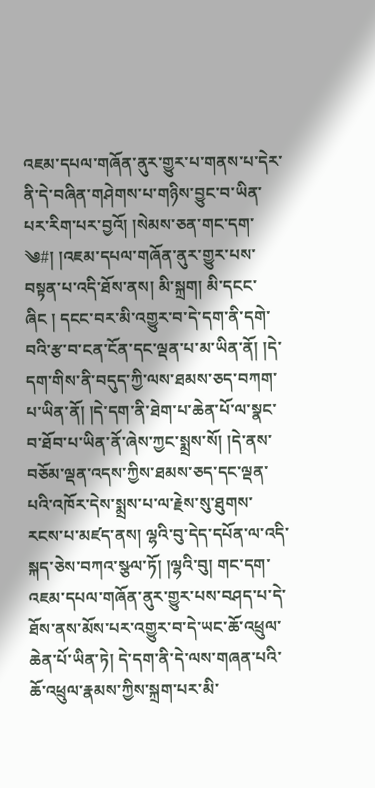འཇམ་དཔལ་གཞོན་ནུར་གྱུར་པ་གནས་པ་དེར་ནི་དེ་བཞིན་གཤེགས་པ་གཉིས་བྱུང་བ་ཡིན་པར་རིག་པར་བྱའོ། །སེམས་ཅན་གང་དག་
༄#། །འཇམ་དཔལ་གཞོན་ནུར་གྱུར་པས་བསྟན་པ་འདི་ཐོས་ནས། མི་སྐྲག། མི་དངང་ཞིང ། དངང་བར་མི་འགྱུར་བ་དེ་དག་ནི་དགེ་བའི་རྩ་བ་ངན་ངོན་དང་ལྡན་པ་མ་ཡིན་ནོ། །དེ་དག་གིས་ནི་བདུད་ཀྱི་ལས་ཐམས་ཅད་བཀག་པ་ཡིན་ནོ། །དེ་དག་ནི་ཐེག་པ་ཆེན་པོ་ལ་སྣང་བ་ཐོབ་པ་ཡིན་ནོ་ཞེས་ཀྱང་སྨྲས་སོ། །དེ་ནས་བཅོམ་ལྡན་འདས་ཀྱིས་ཐམས་ཅད་དང་ལྡན་པའི་འཁོར་དེས་སྨྲས་པ་ལ་རྗེས་སུ་ཐུགས་རངས་པ་མཛད་ནས། ལྷའི་བུ་དེད་དཔོན་ལ་འདི་སྐད་ཅེས་བཀའ་སྩལ་ཏོ། །ལྷའི་བུ། གང་དག་འཇམ་དཔལ་གཞོན་ནུར་གྱུར་པས་བཤད་པ་དེ་ཐོས་ནས་མོས་པར་འགྱུར་བ་དེ་ཡང་ཆོ་འཕྲུལ་ཆེན་པོ་ཡིན་ཏེ། དེ་དག་ནི་དེ་ལས་གཞན་པའི་ཆོ་འཕྲུལ་རྣམས་ཀྱིས་སྐྲག་པར་མི་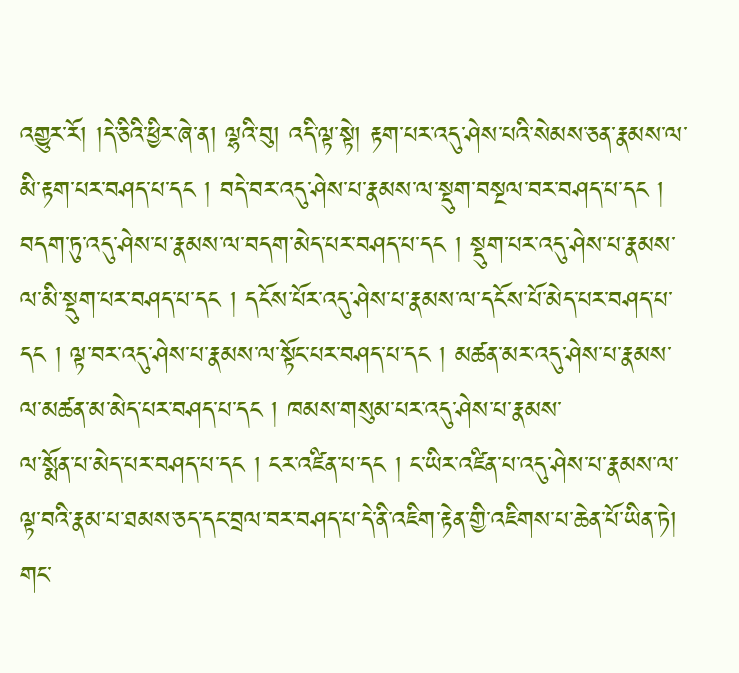འགྱུར་རོ། །དེ་ཅིའི་ཕྱིར་ཞེ་ན། ལྷའི་བུ། འདི་ལྟ་སྟེ། རྟག་པར་འདུ་ཤེས་པའི་སེམས་ཅན་རྣམས་ལ་མི་རྟག་པར་བཤད་པ་དང ། བདེ་བར་འདུ་ཤེས་པ་རྣམས་ལ་སྡུག་བསྔལ་བར་བཤད་པ་དང ། བདག་ཏུ་འདུ་ཤེས་པ་རྣམས་ལ་བདག་མེད་པར་བཤད་པ་དང ། སྡུག་པར་འདུ་ཤེས་པ་རྣམས་ལ་མི་སྡུག་པར་བཤད་པ་དང ། དངོས་པོར་འདུ་ཤེས་པ་རྣམས་ལ་དངོས་པོ་མེད་པར་བཤད་པ་དང ། ལྟ་བར་འདུ་ཤེས་པ་རྣམས་ལ་སྟོང་པར་བཤད་པ་དང ། མཚན་མར་འདུ་ཤེས་པ་རྣམས་ལ་མཚན་མ་མེད་པར་བཤད་པ་དང ། ཁམས་གསུམ་པར་འདུ་ཤེས་པ་རྣམས་
ལ་སྨོན་པ་མེད་པར་བཤད་པ་དང ། ངར་འཛིན་པ་དང ། ང་ཡིར་འཛིན་པ་འདུ་ཤེས་པ་རྣམས་ལ་ལྟ་བའི་རྣམ་པ་ཐམས་ཅད་དང་བྲལ་བར་བཤད་པ་དེ་ནི་འཇིག་རྟེན་གྱི་འཇིགས་པ་ཆེན་པོ་ཡིན་ཏེ། གང་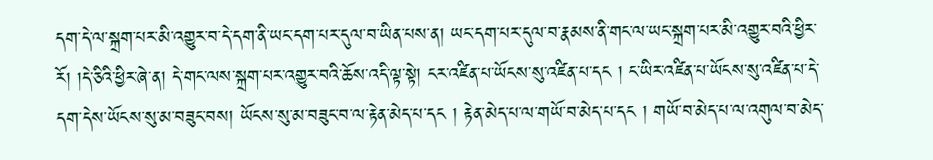དག་དེ་ལ་སྐྲག་པར་མི་འགྱུར་བ་དེ་དག་ནི་ཡང་དག་པར་དུལ་བ་ཡིན་པས་ན། ཡང་དག་པར་དུལ་བ་རྣམས་ནི་གང་ལ་ཡང་སྐྲག་པར་མི་འགྱུར་བའི་ཕྱིར་རོ། །དེ་ཅིའི་ཕྱིར་ཞེ་ན། དེ་གང་ལས་སྐྲག་པར་འགྱུར་བའི་ཆོས་འདི་ལྟ་སྟེ། ངར་འཛིན་པ་ཡོངས་སུ་འཛིན་པ་དང ། ང་ཡིར་འཛིན་པ་ཡོངས་སུ་འཛིན་པ་དེ་དག་དེས་ཡོངས་སུ་མ་བཟུང་བས། ཡོངས་སུ་མ་བཟུང་བ་ལ་རྟེན་མེད་པ་དང ། རྟེན་མེད་པ་ལ་གཡོ་བ་མེད་པ་དང ། གཡོ་བ་མེད་པ་ལ་འགུལ་བ་མེད་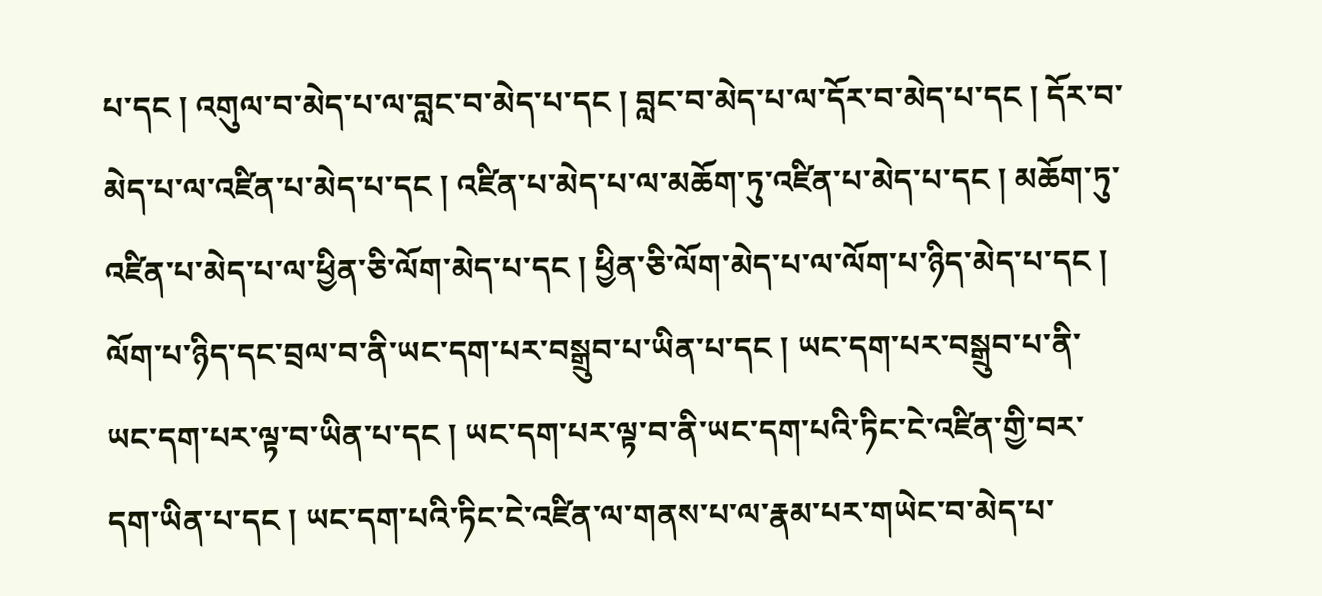པ་དང ། འགུལ་བ་མེད་པ་ལ་བླང་བ་མེད་པ་དང ། བླང་བ་མེད་པ་ལ་དོར་བ་མེད་པ་དང ། དོར་བ་མེད་པ་ལ་འཛིན་པ་མེད་པ་དང ། འཛིན་པ་མེད་པ་ལ་མཆོག་ཏུ་འཛིན་པ་མེད་པ་དང ། མཆོག་ཏུ་འཛིན་པ་མེད་པ་ལ་ཕྱིན་ཅི་ལོག་མེད་པ་དང ། ཕྱིན་ཅི་ལོག་མེད་པ་ལ་ལོག་པ་ཉིད་མེད་པ་དང ། ལོག་པ་ཉིད་དང་བྲལ་བ་ནི་ཡང་དག་པར་བསྒྲུབ་པ་ཡིན་པ་དང ། ཡང་དག་པར་བསྒྲུབ་པ་ནི་ཡང་དག་པར་ལྟ་བ་ཡིན་པ་དང ། ཡང་དག་པར་ལྟ་བ་ནི་ཡང་དག་པའི་ཏིང་ངེ་འཛིན་གྱི་བར་དག་ཡིན་པ་དང ། ཡང་དག་པའི་ཏིང་ངེ་འཛིན་ལ་གནས་པ་ལ་རྣམ་པར་གཡེང་བ་མེད་པ་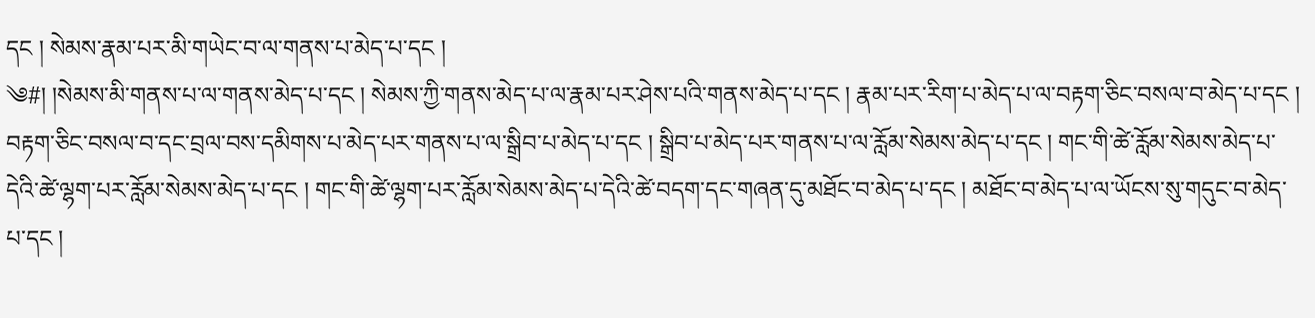དང ། སེམས་རྣམ་པར་མི་གཡེང་བ་ལ་གནས་པ་མེད་པ་དང །
༄#། །སེམས་མི་གནས་པ་ལ་གནས་མེད་པ་དང ། སེམས་ཀྱི་གནས་མེད་པ་ལ་རྣམ་པར་ཤེས་པའི་གནས་མེད་པ་དང ། རྣམ་པར་རིག་པ་མེད་པ་ལ་བརྟག་ཅིང་བསལ་བ་མེད་པ་དང ། བརྟག་ཅིང་བསལ་བ་དང་བྲལ་བས་དམིགས་པ་མེད་པར་གནས་པ་ལ་སྒྲིབ་པ་མེད་པ་དང ། སྒྲིབ་པ་མེད་པར་གནས་པ་ལ་རློམ་སེམས་མེད་པ་དང ། གང་གི་ཚེ་རློམ་སེམས་མེད་པ་དེའི་ཚེ་ལྷག་པར་རློམ་སེམས་མེད་པ་དང ། གང་གི་ཚེ་ལྷག་པར་རློམ་སེམས་མེད་པ་དེའི་ཚེ་བདག་དང་གཞན་དུ་མཐོང་བ་མེད་པ་དང ། མཐོང་བ་མེད་པ་ལ་ཡོངས་སུ་གདུང་བ་མེད་པ་དང །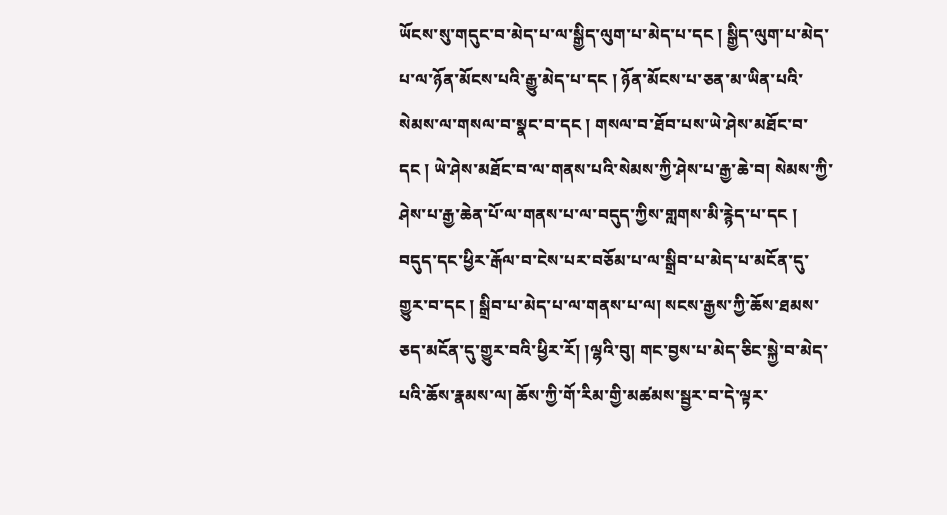ཡོངས་སུ་གདུང་བ་མེད་པ་ལ་སྒྱིད་ལུག་པ་མེད་པ་དང ། སྒྱིད་ལུག་པ་མེད་པ་ལ་ཉོན་མོངས་པའི་རྒྱུ་མེད་པ་དང ། ཉོན་མོངས་པ་ཅན་མ་ཡིན་པའི་སེམས་ལ་གསལ་བ་སྣང་བ་དང ། གསལ་བ་ཐོབ་པས་ཡེ་ཤེས་མཐོང་བ་དང ། ཡེ་ཤེས་མཐོང་བ་ལ་གནས་པའི་སེམས་ཀྱི་ཤེས་པ་རྒྱ་ཆེ་བ། སེམས་ཀྱི་ཤེས་པ་རྒྱ་ཆེན་པོ་ལ་གནས་པ་ལ་བདུད་ཀྱིས་གླགས་མི་རྙེད་པ་དང ། བདུད་དང་ཕྱིར་རྒོལ་བ་ངེས་པར་བཅོམ་པ་ལ་སྒྲིབ་པ་མེད་པ་མངོན་དུ་གྱུར་བ་དང ། སྒྲིབ་པ་མེད་པ་ལ་གནས་པ་ལ། སངས་རྒྱས་ཀྱི་ཆོས་ཐམས་ཅད་མངོན་དུ་གྱུར་བའི་ཕྱིར་རོ། །ལྷའི་བུ། གང་བྱས་པ་མེད་ཅིང་སྐྱེ་བ་མེད་པའི་ཆོས་རྣམས་ལ། ཆོས་ཀྱི་གོ་རིམ་གྱི་མཚམས་སྦྱར་བ་དེ་ལྟར་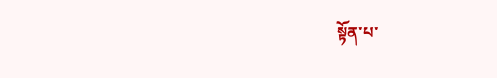སྟོན་པ་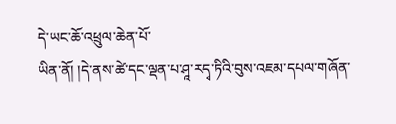དེ་ཡང་ཆོ་འཕྲུལ་ཆེན་པོ་
ཡིན་ནོ། །དེ་ནས་ཚེ་དང་ལྡན་པ་ཤཱ་རདྭ་ཏིའི་བུས་འཇམ་དཔལ་གཞོན་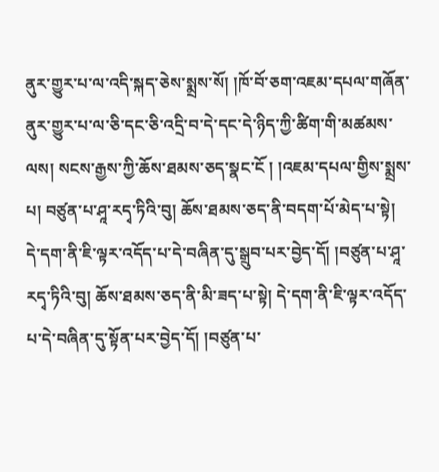ནུར་གྱུར་པ་ལ་འདི་སྐད་ཅེས་སྨྲས་སོ། །ཁོ་བོ་ཅག་འཇམ་དཔལ་གཞོན་ནུར་གྱུར་པ་ལ་ཅི་དང་ཅི་འདྲི་བ་དེ་དང་དེ་ཉིད་ཀྱི་ཚིག་གི་མཚམས་ལས། སངས་རྒྱས་ཀྱི་ཆོས་ཐམས་ཅད་སྣང་ངོ ། །འཇམ་དཔལ་གྱིས་སྨྲས་པ། བཙུན་པ་ཤཱ་རདྭ་ཏིའི་བུ། ཆོས་ཐམས་ཅད་ནི་བདག་པོ་མེད་པ་སྟེ། དེ་དག་ནི་ཇི་ལྟར་འདོད་པ་དེ་བཞིན་དུ་སྒྲུབ་པར་བྱེད་དོ། །བཙུན་པ་ཤཱ་རདྭ་ཏིའི་བུ། ཆོས་ཐམས་ཅད་ནི་མི་ཟད་པ་སྟེ། དེ་དག་ནི་ཇི་ལྟར་འདོད་པ་དེ་བཞིན་དུ་སྟོན་པར་བྱེད་དོ། །བཙུན་པ་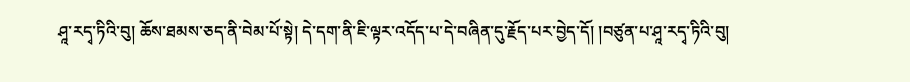ཤཱ་རདྭ་ཏིའི་བུ། ཆོས་ཐམས་ཅད་ནི་བེམ་པོ་སྟེ། དེ་དག་ནི་ཇི་ལྟར་འདོད་པ་དེ་བཞིན་དུ་རྗོད་པར་བྱེད་དོ། །བཙུན་པ་ཤཱ་རདྭ་ཏིའི་བུ།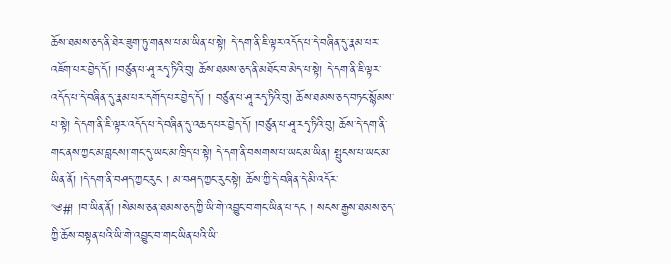ཆོས་ཐམས་ཅད་ནི་ཐེར་ཟུག་ཏུ་གནས་པ་མ་ཡིན་པ་སྟེ། དེ་དག་ནི་ཇི་ལྟར་འདོད་པ་དེ་བཞིན་དུ་རྣམ་པར་འཇོག་པར་བྱེད་དོ། །བཙུན་པ་ཤཱ་རདྭ་ཏིའི་བུ། ཆོས་ཐམས་ཅད་ནི་མཐོང་བ་མེད་པ་སྟེ། དེ་དག་ནི་ཇི་ལྟར་འདོད་པ་དེ་བཞིན་དུ་རྣམ་པར་དགོད་པར་བྱེད་དོ། ། བཙུན་པ་ཤཱ་རདྭ་ཏིའི་བུ། ཆོས་ཐམས་ཅད་བཏང་སྙོམས་པ་སྟེ། དེ་དག་ནི་ཇི་ལྟར་འདོད་པ་དེ་བཞིན་དུ་འཆད་པར་བྱེད་དོ། །བཙུན་པ་ཤཱ་རདྭ་ཏིའི་བུ། ཆོས་དེ་དག་ནི་གང་ནས་ཀྱང་མ་བླངས།་གང་དུ་ཡང་མ་ཁྲིད་པ་སྟེ། དེ་དག་ནི་བསགས་པ་ཡང་མ་ཡིན། སྤུངས་པ་ཡང་མ་ཡིན་ནོ། །དེ་དག་ནི་བཤད་ཀྱང་རུང ། མ་བཤད་ཀྱང་རུང་སྟེ། ཆོས་ཀྱི་དེ་བཞིན་དེ་མི་འདོར་
༄#། །བ་ཡིན་ནོ། །སེམས་ཅན་ཐམས་ཅད་ཀྱི་ཡི་གེ་འབྱུང་བ་གང་ཡིན་པ་དང ། སངས་རྒྱས་ཐམས་ཅད་ཀྱི་ཆོས་བསྟན་པའི་ཡི་གེ་འབྱུང་བ་གང་ཡིན་པའི་ཡི་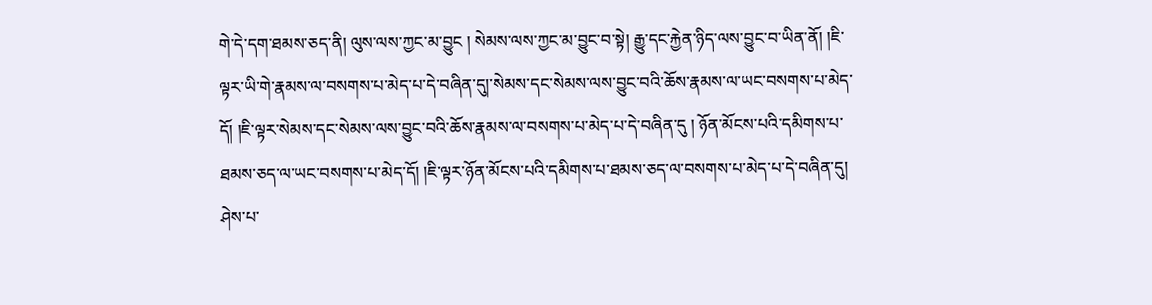གེ་དེ་དག་ཐམས་ཅད་ནི། ལུས་ལས་ཀྱང་མ་བྱུང ། སེམས་ལས་ཀྱང་མ་བྱུང་བ་སྟེ། རྒྱུ་དང་རྐྱེན་ཉིད་ལས་བྱུང་བ་ཡིན་ནོ། །ཇི་ལྟར་ཡི་གེ་རྣམས་ལ་བསགས་པ་མེད་པ་དེ་བཞིན་དུ།་སེམས་དང་སེམས་ལས་བྱུང་བའི་ཆོས་རྣམས་ལ་ཡང་བསགས་པ་མེད་དོ། །ཇི་ལྟར་སེམས་དང་སེམས་ལས་བྱུང་བའི་ཆོས་རྣམས་ལ་བསགས་པ་མེད་པ་དེ་བཞིན་དུ ། ཉོན་མོངས་པའི་དམིགས་པ་ཐམས་ཅད་ལ་ཡང་བསགས་པ་མེད་དོ། །ཇི་ལྟར་ཉོན་མོངས་པའི་དམིགས་པ་ཐམས་ཅད་ལ་བསགས་པ་མེད་པ་དེ་བཞིན་དུ། ཤེས་པ་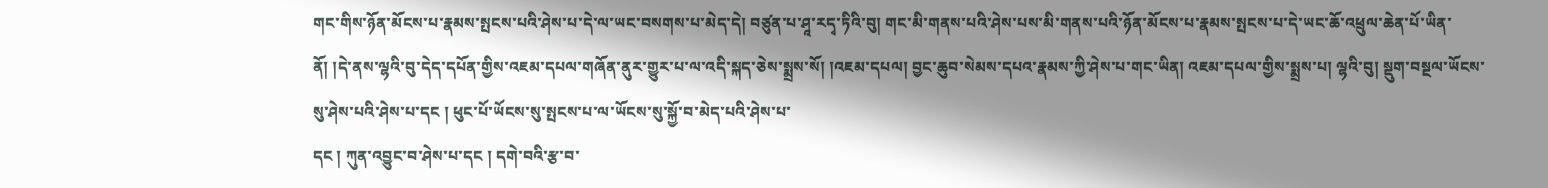གང་གིས་ཉོན་མོངས་པ་རྣམས་སྤངས་པའི་ཤེས་པ་དེ་ལ་ཡང་བསགས་པ་མེད་དེ། བཙུན་པ་ཤཱ་རདྭ་ཏིའི་བུ། གང་མི་གནས་པའི་ཤེས་པས་མི་གནས་པའི་ཉོན་མོངས་པ་རྣམས་སྤངས་པ་དེ་ཡང་ཆོ་འཕྲུལ་ཆེན་པོ་ཡིན་ནོ། །དེ་ནས་ལྷའི་བུ་དེད་དཔོན་གྱིས་འཇམ་དཔལ་གཞོན་ནུར་གྱུར་པ་ལ་འདི་སྐད་ཅེས་སྨྲས་སོ། །འཇམ་དཔལ། བྱང་ཆུབ་སེམས་དཔའ་རྣམས་ཀྱི་ཤེས་པ་གང་ཡིན། འཇམ་དཔལ་གྱིས་སྨྲས་པ། ལྷའི་བུ། སྡུག་བསྔལ་ཡོངས་སུ་ཤེས་པའི་ཤེས་པ་དང ། ཕུང་པོ་ཡོངས་སུ་སྤངས་པ་ལ་ཡོངས་སུ་སྐྱོ་བ་མེད་པའི་ཤེས་པ་
དང ། ཀུན་འབྱུང་བ་ཤེས་པ་དང ། དགེ་བའི་རྩ་བ་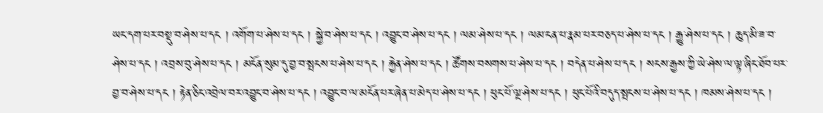ཡང་དག་པར་བསྡུ་བ་ཤེས་པ་དང ། འགོག་པ་ཤེས་པ་དང ། སྐྱེ་བ་ཤེས་པ་དང ། འབྱུང་བ་ཤེས་པ་དང ། ལམ་ཤེས་པ་དང ། ལམ་ངན་པ་རྣམ་པར་བཅད་པ་ཤེས་པ་དང ། རྒྱུ་ཤེས་པ་དང ། ཆུད་མི་ཟ་བ་ཤེས་པ་དང ། འབྲས་བུ་ཤེས་པ་དང ། མངོན་སུམ་དུ་བྱ་བ་སྤངས་པ་ཤེས་པ་དང ། རྐྱེན་ཤེས་པ་དང ། ཚོགས་བསགས་པ་ཤེས་པ་དང ། བདེན་པ་ཤེས་པ་དང ། སངས་རྒྱས་ཀྱི་ཡེ་ཤེས་ལ་ལྟ་ཞིང་ཐོབ་པར་བྱ་བ་ཤེས་པ་དང ། རྟེན་ཅིང་འབྲེལ་བར་འབྱུང་བ་ཤེས་པ་དང ། འབྱུང་བ་ལ་མངོན་པར་ཞེན་པ་མེད་པ་ཤེས་པ་དང ། ཕུང་པོ་ལྔ་ཤེས་པ་དང ། ཕུང་པོའི་བདུད་སྤངས་པ་ཤེས་པ་དང ། ཁམས་ཤེས་པ་དང །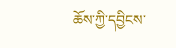ཆོས་ཀྱི་དབྱིངས་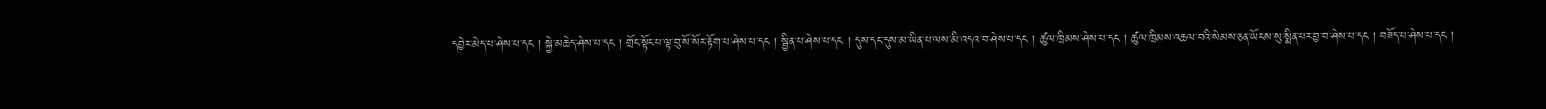དབྱེར་མེད་པ་ཤེས་པ་དང ། སྐྱེ་མཆེད་ཤེས་པ་དང ། གྲོང་སྟོང་པ་ལྟ་བུ་སོ་སོར་རྟོག་པ་ཤེས་པ་དང ། སྦྱིན་པ་ཤེས་པ་དང ། དུས་དང་དུས་མ་ཡིན་པ་ལས་མི་འདའ་བ་ཤེས་པ་དང ། ཚུལ་ཁྲིམས་ཤེས་པ་དང ། ཚུལ་ཁྲིམས་འཆལ་བའི་སེམས་ཅན་ཡོངས་སུ་སྨིན་པར་བྱ་བ་ཤེས་པ་དང ། བཟོད་པ་ཤེས་པ་དང །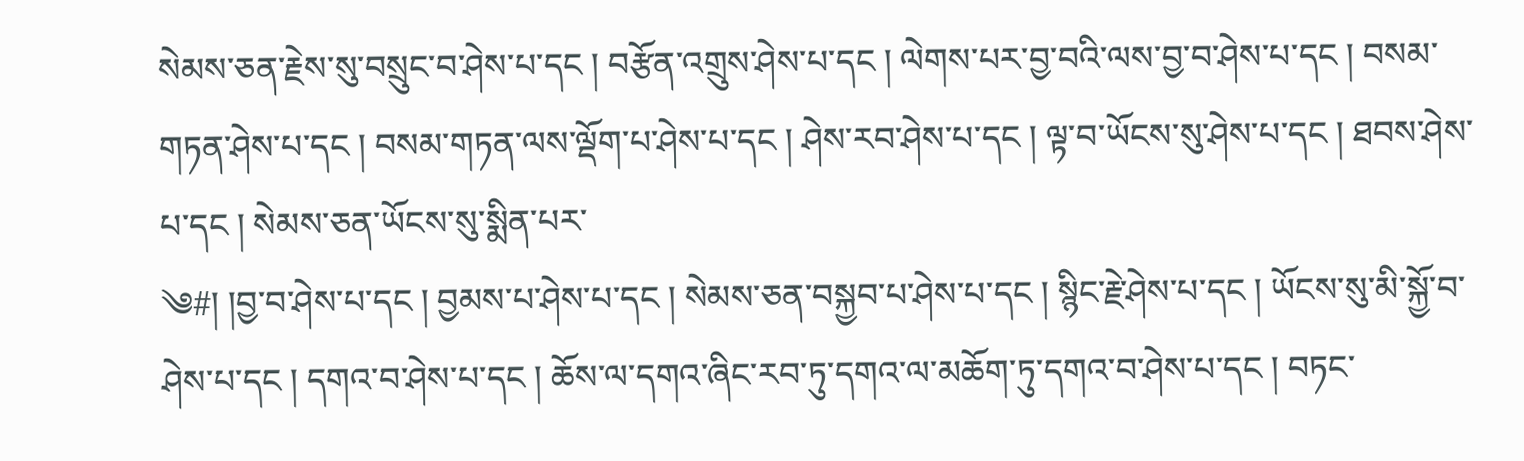སེམས་ཅན་རྗེས་སུ་བསྲུང་བ་ཤེས་པ་དང ། བརྩོན་འགྲུས་ཤེས་པ་དང ། ལེགས་པར་བྱ་བའི་ལས་བྱ་བ་ཤེས་པ་དང ། བསམ་གཏན་ཤེས་པ་དང ། བསམ་གཏན་ལས་ལྡོག་པ་ཤེས་པ་དང ། ཤེས་རབ་ཤེས་པ་དང ། ལྟ་བ་ཡོངས་སུ་ཤེས་པ་དང ། ཐབས་ཤེས་པ་དང ། སེམས་ཅན་ཡོངས་སུ་སྨིན་པར་
༄#། །བྱ་བ་ཤེས་པ་དང ། བྱམས་པ་ཤེས་པ་དང ། སེམས་ཅན་བསྐྱབ་པ་ཤེས་པ་དང ། སྙིང་རྗེ་ཤེས་པ་དང ། ཡོངས་སུ་མི་སྐྱོ་བ་ཤེས་པ་དང ། དགའ་བ་ཤེས་པ་དང ། ཆོས་ལ་དགའ་ཞིང་རབ་ཏུ་དགའ་ལ་མཆོག་ཏུ་དགའ་བ་ཤེས་པ་དང ། བཏང་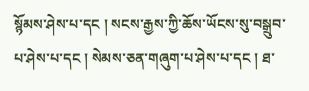སྙོམས་ཤེས་པ་དང ། སངས་རྒྱས་ཀྱི་ཆོས་ཡོངས་སུ་བསྒྲུབ་པ་ཤེས་པ་དང ། སེམས་ཅན་གཞུག་པ་ཤེས་པ་དང ། ཐ་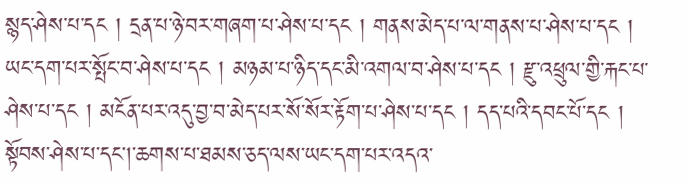སྙད་ཤེས་པ་དང ། དྲན་པ་ཉེ་བར་གཞག་པ་ཤེས་པ་དང ། གནས་མེད་པ་ལ་གནས་པ་ཤེས་པ་དང ། ཡང་དག་པར་སྤོང་བ་ཤེས་པ་དང ། མཉམ་པ་ཉིད་དང་མི་འགལ་བ་ཤེས་པ་དང ། རྫུ་འཕྲུལ་གྱི་རྐང་པ་ཤེས་པ་དང ། མངོན་པར་འདུ་བྱ་བ་མེད་པར་སོ་སོར་རྟོག་པ་ཤེས་པ་དང ། དད་པའི་དབང་པོ་དང ། སྟོབས་ཤེས་པ་དང།་ཆགས་པ་ཐམས་ཅད་ལས་ཡང་དག་པར་འདའ་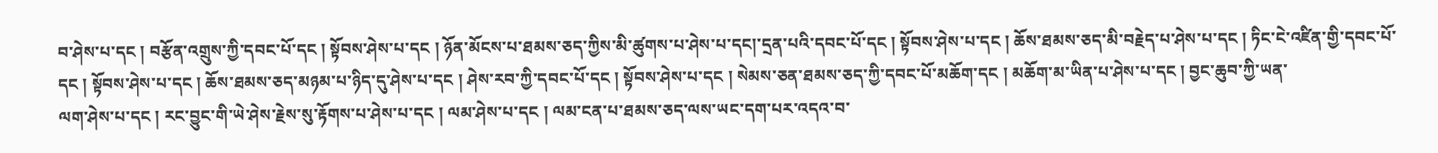བ་ཤེས་པ་དང ། བརྩོན་འགྲུས་ཀྱི་དབང་པོ་དང ། སྟོབས་ཤེས་པ་དང ། ཉོན་མོངས་པ་ཐམས་ཅད་ཀྱིས་མི་ཚུགས་པ་ཤེས་པ་དང།་དྲན་པའི་དབང་པོ་དང ། སྟོབས་ཤེས་པ་དང ། ཆོས་ཐམས་ཅད་མི་བརྗེད་པ་ཤེས་པ་དང ། ཏིང་ངེ་འཛིན་གྱི་དབང་པོ་དང ། སྟོབས་ཤེས་པ་དང ། ཆོས་ཐམས་ཅད་མཉམ་པ་ཉིད་དུ་ཤེས་པ་དང ། ཤེས་རབ་ཀྱི་དབང་པོ་དང ། སྟོབས་ཤེས་པ་དང ། སེམས་ཅན་ཐམས་ཅད་ཀྱི་དབང་པོ་མཆོག་དང ། མཆོག་མ་ཡིན་པ་ཤེས་པ་དང ། བྱང་ཆུབ་ཀྱི་ཡན་
ལག་ཤེས་པ་དང ། རང་བྱུང་གི་ཡེ་ཤེས་རྗེས་སུ་རྟོགས་པ་ཤེས་པ་དང ། ལམ་ཤེས་པ་དང ། ལམ་ངན་པ་ཐམས་ཅད་ལས་ཡང་དག་པར་འདའ་བ་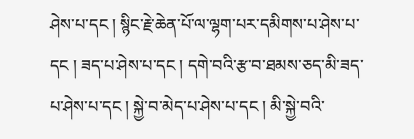ཤེས་པ་དང ། སྙིང་རྗེ་ཆེན་པོ་ལ་ལྷག་པར་དམིགས་པ་ཤེས་པ་དང ། ཟད་པ་ཤེས་པ་དང ། དགེ་བའི་རྩ་བ་ཐམས་ཅད་མི་ཟད་པ་ཤེས་པ་དང ། སྐྱེ་བ་མེད་པ་ཤེས་པ་དང ། མི་སྐྱེ་བའི་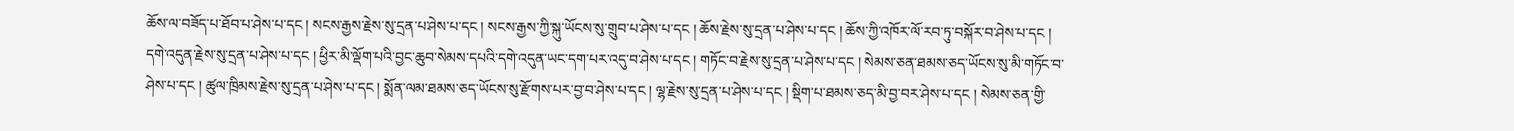ཆོས་ལ་བཟོད་པ་ཐོབ་པ་ཤེས་པ་དང ། སངས་རྒྱས་རྗེས་སུ་དྲན་པ་ཤེས་པ་དང ། སངས་རྒྱས་ཀྱི་སྐུ་ཡོངས་སུ་གྲུབ་པ་ཤེས་པ་དང ། ཆོས་རྗེས་སུ་དྲན་པ་ཤེས་པ་དང ། ཆོས་ཀྱི་འཁོར་ལོ་རབ་ཏུ་བསྐོར་བ་ཤེས་པ་དང ། དགེ་འདུན་རྗེས་སུ་དྲན་པ་ཤེས་པ་དང ། ཕྱིར་མི་ལྡོག་པའི་བྱང་ཆུབ་སེམས་དཔའི་དགེ་འདུན་ཡང་དག་པར་འདུ་བ་ཤེས་པ་དང ། གཏོང་བ་རྗེས་སུ་དྲན་པ་ཤེས་པ་དང ། སེམས་ཅན་ཐམས་ཅད་ཡོངས་སུ་མི་གཏོང་བ་ཤེས་པ་དང ། ཚུལ་ཁྲིམས་རྗེས་སུ་དྲན་པ་ཤེས་པ་དང ། སྨོན་ལམ་ཐམས་ཅད་ཡོངས་སུ་རྫོགས་པར་བྱ་བ་ཤེས་པ་དང ། ལྷ་རྗེས་སུ་དྲན་པ་ཤེས་པ་དང ། སྡིག་པ་ཐམས་ཅད་མི་བྱ་བར་ཤེས་པ་དང ། སེམས་ཅན་གྱི་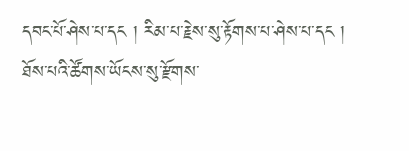དབང་པོ་ཤེས་པ་དང ། རིམ་པ་རྗེས་སུ་རྟོགས་པ་ཤེས་པ་དང ། ཐོས་པའི་ཚོགས་ཡོངས་སུ་རྫོགས་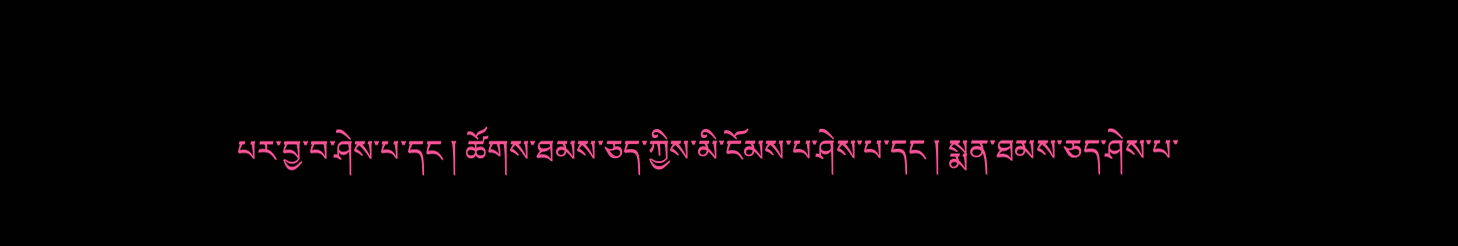པར་བྱ་བ་ཤེས་པ་དང ། ཚོགས་ཐམས་ཅད་ཀྱིས་མི་ངོམས་པ་ཤེས་པ་དང ། སྨན་ཐམས་ཅད་ཤེས་པ་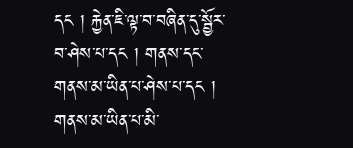དང ། རྐྱེན་ཇི་ལྟ་བ་བཞིན་དུ་སྦྱོར་བ་ཤེས་པ་དང ། གནས་དང་གནས་མ་ཡིན་པ་ཤེས་པ་དང ། གནས་མ་ཡིན་པ་མི་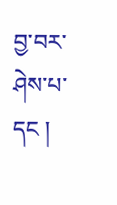བྱ་བར་ཤེས་པ་དང །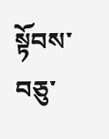སྟོབས་བཅུ་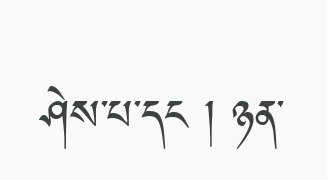ཤེས་པ་དང ། ཉན་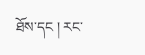ཐོས་དང ། རང་